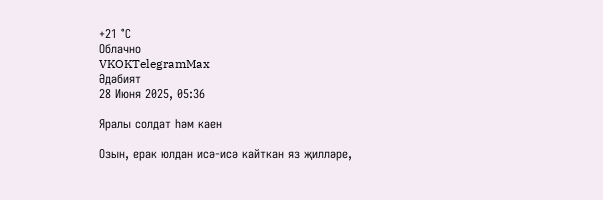+21 °С
Облачно
VKOKTelegramMax
Әдәбият
28 Июня 2025, 05:36

Яралы солдат һәм каен

Озын, ерак юлдан исә-исә кайткан яз җилләре,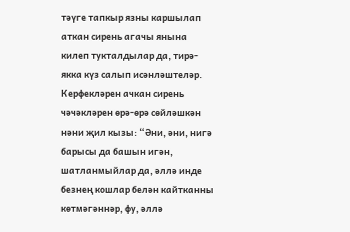тәүге тапкыр язны каршылап аткан сирень агачы янына килеп тукталдылар да, тирә-якка күз салып исәнләштеләр. Керфекләрен ачкан сирень чәчәкләрен өрә-өрә сөйләшкән нәни җил кызы: “Әни, әни, нигә барысы да башын игән, шатланмыйлар да, әллә инде безнең кошлар белән кайтканны көтмәгәннәр, фу, әллә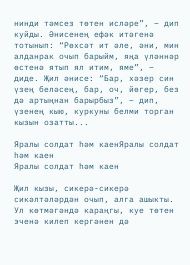нинди тәмсез төтен исләре”, – дип куйды. Әнисенең ефәк итәгенә тотынып: “Рөхсәт ит әле, әни, мин алданрак очып барыйм, яңа үләннәр өстенә ятып ял итим, яме”, – диде. Җил әнисе: “Бар, хәзер син үзең беләсең, бар, оч, йөгер, без дә артыңнан барырбыз”, – дип, үзенең кыю, куркуны белми торган кызын озатты...

Яралы солдат һәм каенЯралы солдат һәм каен
Яралы солдат һәм каен

Җил кызы, сикерә-сикерә сикәлтәләрдән очып, алга ашыкты. Ул көтмәгәндә караңгы, куе төтен эченә килеп кергәнен дә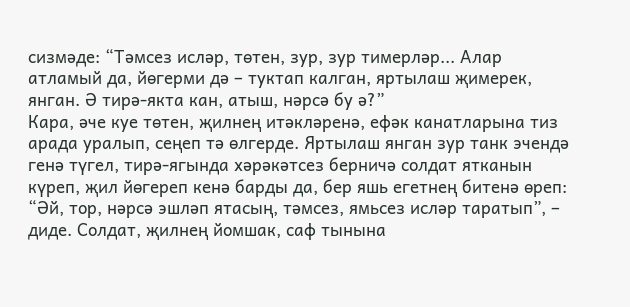сизмәде: “Тәмсез исләр, төтен, зур, зур тимерләр... Алар атламый да, йөгерми дә – туктап калган, яртылаш җимерек, янган. Ә тирә-якта кан, атыш, нәрсә бу ә?”
Кара, әче куе төтен, җилнең итәкләренә, ефәк канатларына тиз арада уралып, сеңеп тә өлгерде. Яртылаш янган зур танк эчендә генә түгел, тирә-ягында хәрәкәтсез берничә солдат ятканын күреп, җил йөгереп кенә барды да, бер яшь егетнең битенә өреп: “Әй, тор, нәрсә эшләп ятасың, тәмсез, ямьсез исләр таратып”, – диде. Солдат, җилнең йомшак, саф тынына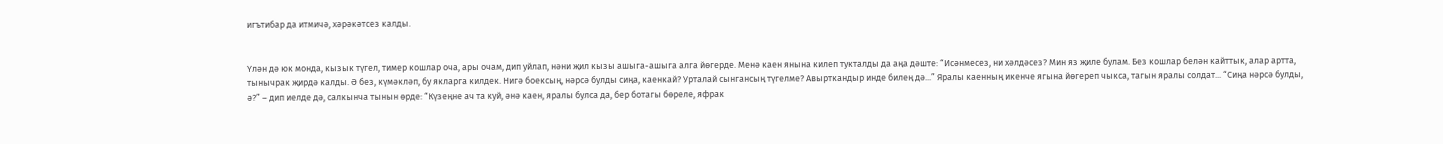игътибар да итмичә, хәрәкәтсез калды.


Үлән дә юк монда, кызык түгел, тимер кошлар оча, ары очам, дип уйлап, нәни җил кызы ашыга-ашыга алга йөгерде. Менә каен янына килеп тукталды да аңа дәште: “Исәнмесез, ни хәлдәсез? Мин яз җиле булам. Без кошлар белән кайттык, алар артта, тынычрак җирдә калды. Ә без, күмәкләп, бу якларга килдек. Нигә боексың, нәрсә булды сиңа, каенкай? Урталай сынгансың түгелме? Авырткандыр инде билең дә...” Яралы каенның икенче ягына йөгереп чыкса, тагын яралы солдат... “Сиңа нәрсә булды, ә?” – дип иелде дә, салкынча тынын өрде: “Күзеңне ач та куй, әнә каен, яралы булса да, бер ботагы бөреле, яфрак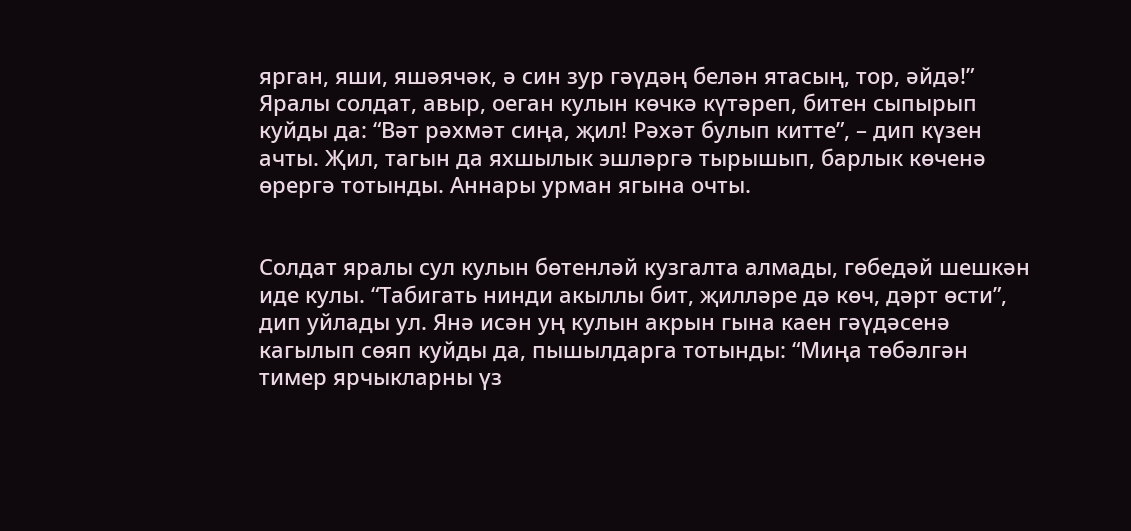ярган, яши, яшәячәк, ә син зур гәүдәң белән ятасың, тор, әйдә!” Яралы солдат, авыр, оеган кулын көчкә күтәреп, битен сыпырып куйды да: “Вәт рәхмәт сиңа, җил! Рәхәт булып китте”, – дип күзен ачты. Җил, тагын да яхшылык эшләргә тырышып, барлык көченә өрергә тотынды. Аннары урман ягына очты.


Солдат яралы сул кулын бөтенләй кузгалта алмады, гөбедәй шешкән иде кулы. “Табигать нинди акыллы бит, җилләре дә көч, дәрт өсти”, дип уйлады ул. Янә исән уң кулын акрын гына каен гәүдәсенә кагылып сөяп куйды да, пышылдарга тотынды: “Миңа төбәлгән тимер ярчыкларны үз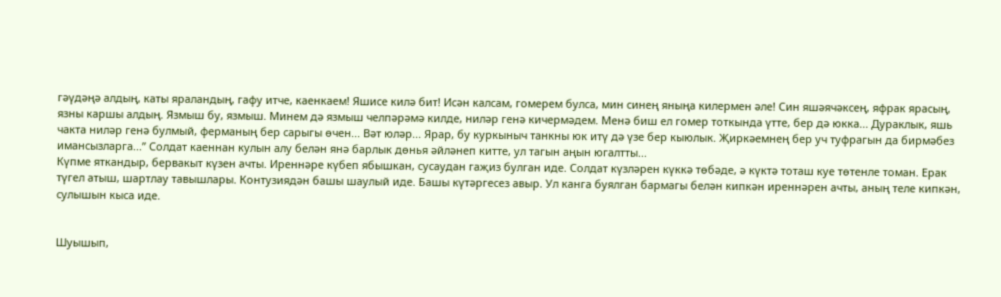гәүдәңә алдың, каты яраландың, гафу итче, каенкаем! Яшисе килә бит! Исән калсам, гомерем булса, мин синең яныңа килермен әле! Син яшәячәксең, яфрак ярасың, язны каршы алдың. Язмыш бу, язмыш. Минем дә язмыш челпәрәмә килде, ниләр генә кичермәдем. Менә биш ел гомер тоткында үтте, бер дә юкка... Дураклык, яшь чакта ниләр генә булмый, ферманың бер сарыгы өчен... Вәт юләр... Ярар, бу куркыныч танкны юк итү дә үзе бер кыюлык. Җиркәемнең бер уч туфрагын да бирмәбез имансызларга...” Солдат каеннан кулын алу белән янә барлык дөнья әйләнеп китте, ул тагын аңын югалтты...
Күпме яткандыр, бервакыт күзен ачты. Иреннәре күбеп ябышкан, сусаудан гаҗиз булган иде. Солдат күзләрен күккә төбәде, ә күктә тоташ куе төтенле томан. Ерак түгел атыш, шартлау тавышлары. Контузиядән башы шаулый иде. Башы күтәргесез авыр. Ул канга буялган бармагы белән кипкән иреннәрен ачты, аның теле кипкән, сулышын кыса иде.


Шуышып,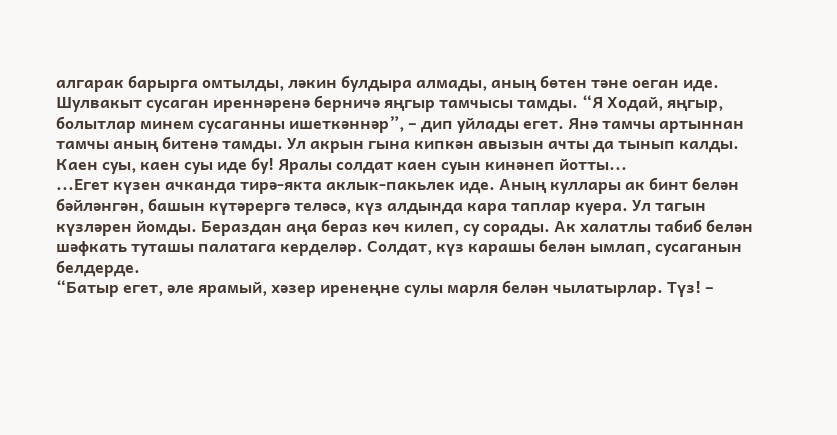алгарак барырга омтылды, ләкин булдыра алмады, аның бөтен тәне оеган иде. Шулвакыт сусаган иреннәренә берничә яңгыр тамчысы тамды. “Я Ходай, яңгыр, болытлар минем сусаганны ишеткәннәр”, – дип уйлады егет. Янә тамчы артыннан тамчы аның битенә тамды. Ул акрын гына кипкән авызын ачты да тынып калды. Каен суы, каен суы иде бу! Яралы солдат каен суын кинәнеп йотты...
...Егет күзен ачканда тирә-якта аклык-пакьлек иде. Аның куллары ак бинт белән бәйләнгән, башын күтәрергә теләсә, күз алдында кара таплар куера. Ул тагын күзләрен йомды. Бераздан аңа бераз көч килеп, су сорады. Ак халатлы табиб белән шәфкать туташы палатага керделәр. Солдат, күз карашы белән ымлап, сусаганын белдерде.
“Батыр егет, әле ярамый, хәзер иренеңне сулы марля белән чылатырлар. Түз! –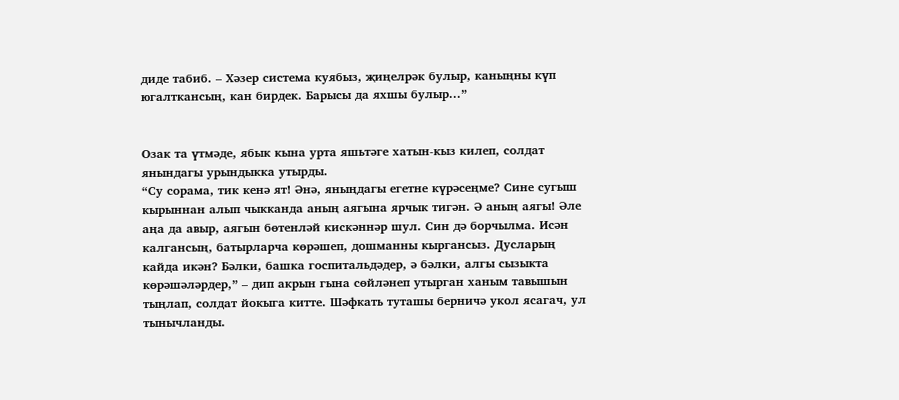диде табиб. – Хәзер система куябыз, җиңелрәк булыр, каныңны күп югалткансың, кан бирдек. Барысы да яхшы булыр...”


Озак та үтмәде, ябык кына урта яшьтәге хатын-кыз килеп, солдат янындагы урындыкка утырды.
“Су сорама, тик кенә ят! Әнә, яныңдагы егетне күрәсеңме? Сине сугыш кырыннан алып чыкканда аның аягына ярчык тигән. Ә аның аягы! Әле аңа да авыр, аягын бөтенләй кискәннәр шул. Син дә борчылма. Исән калгансың, батырларча көрәшеп, дошманны кыргансыз. Дусларың кайда икән? Бәлки, башка госпитальдәдер, ә бәлки, алгы сызыкта көрәшәләрдер,” – дип акрын гына сөйләнеп утырган ханым тавышын тыңлап, солдат йокыга китте. Шәфкать туташы берничә укол ясагач, ул тынычланды.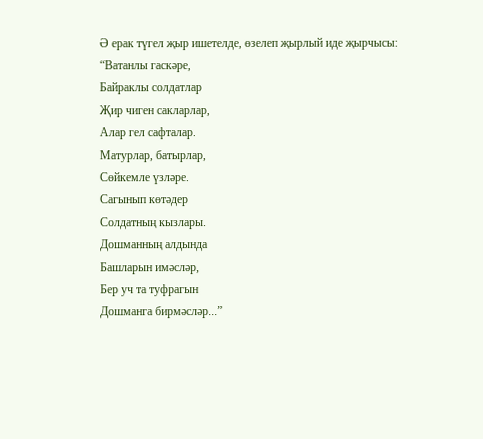Ә ерак түгел җыр ишетелде, өзелеп җырлый иде җырчысы:
“Ватанлы гаскәре,
Байраклы солдатлар
Җир чиген сакларлар,
Алар гел сафталар.
Матурлар, батырлар,
Сөйкемле үзләре.
Сагынып көтәдер
Солдатның кызлары.
Дошманның алдында
Башларын имәсләр,
Бер уч та туфрагын
Дошманга бирмәсләр...”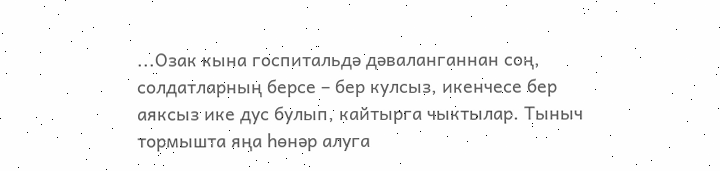...Озак кына госпитальдә дәваланганнан соң, солдатларның берсе – бер кулсыз, икенчесе бер аяксыз ике дус булып, кайтырга чыктылар. Тыныч тормышта яңа һөнәр алуга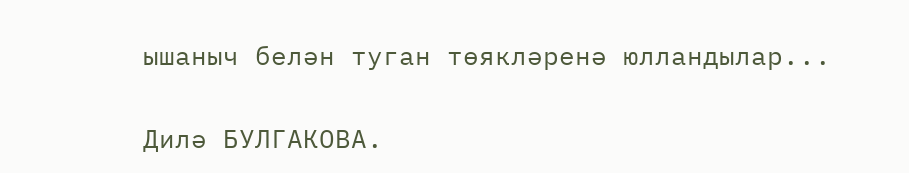ышаныч белән туган төякләренә юлландылар...

Дилә БУЛГАКОВА.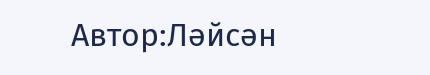Автор:Ләйсән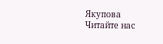Якупова
Читайте нас